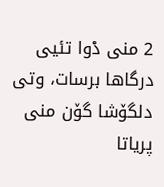2 منی دْوا تئیی درگاها برسات، وتی دلگۆشا گۆن منی پریاتا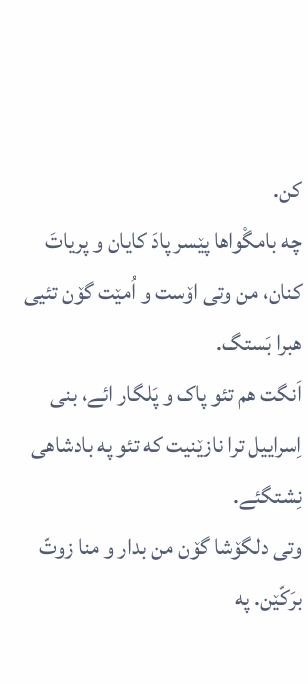کن.
چه بامگْواها پێسر پادَ کایان و پریاتَ کنان، من وتی اۆست و اُمێت گۆن تئیی هبرا بَستگ.
اَنگت هم تئو پاک و پَلگار ائے، بنی اِسراییل ترا نازێنیت که تئو په بادشاهی نِشتگئے.
وتی دلگۆشا گۆن من بدار و منا زوتّ برَکّێن. په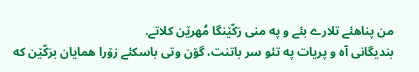من پناهئے تلارے بئے و په منی رَکّێنگا مُهرێن کلاتے.
بندیگانی آه و پریات په تئو سر باتنت، گۆن وتی باسکئے زۆرا همایان برَکّێن که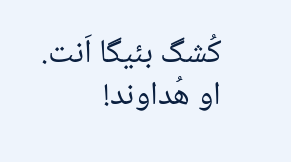کُشگ بئیگا اَنت.
او هُداوند!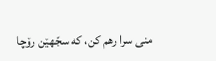منی سرا رهم کن، که سجّهێن رۆچا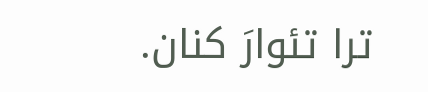ترا تئوارَ کنان.